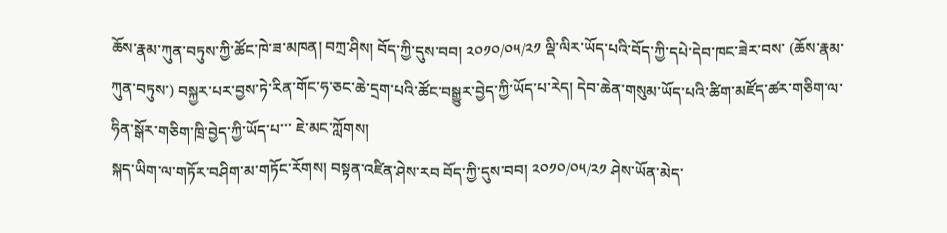ཆོས་རྣམ་ཀུན་བཏུས་ཀྱི་ཚོང་ཁེ་ཟ་མཁན། བཀྲ་ཤིས། བོད་ཀྱི་དུས་བབ། ༢༠༡༠/༠༥/༢༡ ལྡི་ལིར་ཡོད་པའི་བོད་ཀྱི་དཔེ་དེབ་ཁང་ཟེར་བས་ (ཆོས་རྣམ་ཀུན་བཏུས་) བསྐྱར་པར་བྱས་ཏེ་རིན་གོང་ཧ་ཅང་ཆེ་དྲག་པའི་ཚོང་བསྒྱུར་བྱེད་ཀྱི་ཡོད་པ་རེད། དེབ་ཆེན་གསུམ་ཡོད་པའི་ཚིག་མཛོད་ཚར་གཅིག་ལ་ཧིན་སྒོར་གཅིག་ཁྲི་བྱེད་ཀྱི་ཡོད་པ་་་ ཇེ་མང་ཀློགས།
སྐད་ཡིག་ལ་གཏོར་བཤིག་མ་གཏོང་རོགས། བསྟན་འཛིན་ཤེས་རབ བོད་ཀྱི་དུས་བབ། ༢༠༡༠/༠༥/༢༡ ཤེས་ཡོན་མེད་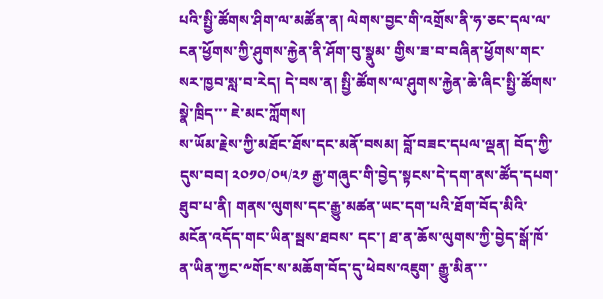པའི་སྤྱི་ཚོགས་ཤིག་ལ་མཚོན་ན། ལེགས་བྱང་གི་འགྲོས་ནི་ཧ་ཅང་དལ་ལ་ངན་ཕྱོགས་ཀྱི་ཤུགས་རྐྱེན་ནི་ཤོག་བུ་སྣུམ་ གྱིས་ཟ་བ་བཞིན་ཕྱོགས་གང་སར་ཁྱབ་སླ་བ་རེད། དེ་བས་ན། སྤྱི་ཚོགས་ལ་ཤུགས་རྐྱེན་ཆེ་ཞིང་སྤྱི་ཚོགས་སྣེ་ཁྲིད་་་ ཇེ་མང་ཀློགས།
ས་ཡོམ་རྗེས་ཀྱི་མཐོང་ཐོས་དང་མནོ་བསམ། བློ་བཟང་དཔལ་ལྡན། བོད་ཀྱི་དུས་བབ། ༢༠༡༠/༠༥/༢༡ རྒྱ་གཞུང་གི་བྱེད་སྟངས་དེ་དག་ནས་ཚོད་དཔག་ཐུབ་པ་ནི། གནས་ལུགས་དང་རྒྱུ་མཚན་ཡང་དག་པའི་ཐོག་བོད་མིའི་མངོན་འདོད་གང་ཡིན་སྦས་ཐབས་ དང་། ཐ་ན་ཆོས་ལུགས་ཀྱི་བྱེད་སྒོ་ཁོ་ན་ཡིན་ཀྱང་༸གོང་ས་མཆོག་བོད་དུ་ཕེབས་འཇུག་ རྒྱུ་མིན་་་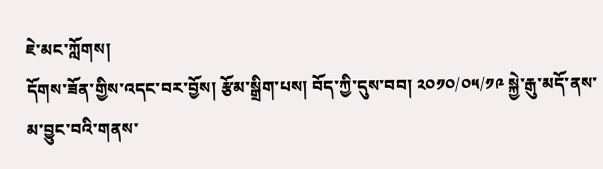ཇེ་མང་ཀློགས།
དོགས་ཟོན་གྱིས་འདང་བར་བྱོས། རྩོམ་སྒྲིག་པས། བོད་ཀྱི་དུས་བབ། ༢༠༡༠/༠༥/༡༩ སྐྱེ་རྒུ་མདོ་ནས་མ་བྱུང་བའི་གནས་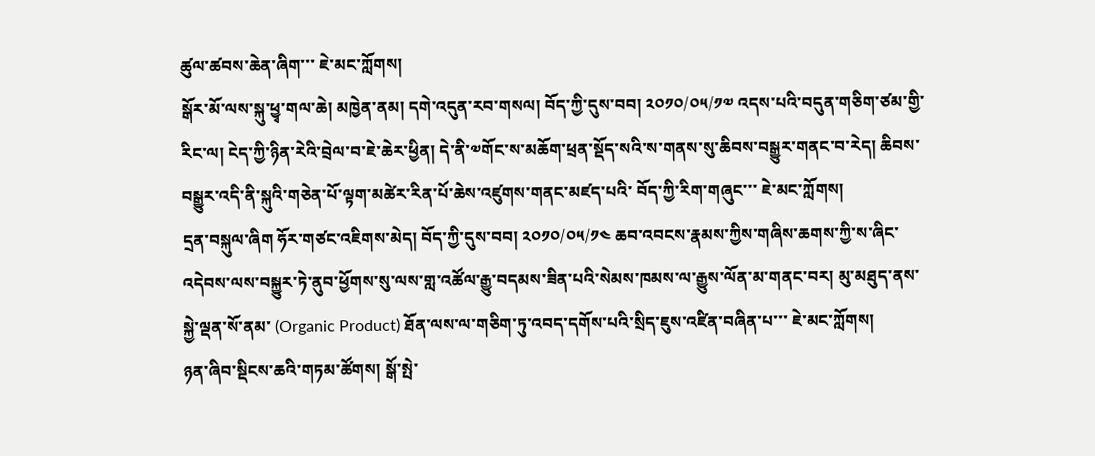ཚུལ་ཚབས་ཆེན་ཞིག་་་ ཇེ་མང་ཀློགས།
སྒོར་མོ་ལས་སྐུ་ཕྱྭ་གལ་ཆེ། མཁྱེན་ནམ། དགེ་འདུན་རབ་གསལ། བོད་ཀྱི་དུས་བབ། ༢༠༡༠/༠༥/༡༧ འདས་པའི་བདུན་གཅིག་ཙམ་གྱི་རིང་ལ། ངེད་ཀྱི་ཉིན་རེའི་བྲེལ་བ་ཇེ་ཆེར་ཕྱིན། དེ་ནི་༧གོང་ས་མཆོག་ཕྲན་སྡོད་སའི་ས་གནས་སུ་ཆིབས་བསྒྱུར་གནང་བ་རེད། ཆིབས་བསྒྱུར་འདི་ནི་སྐུའི་གཅེན་པོ་ལྟག་མཚེར་རིན་པོ་ཆེས་འཛུགས་གནང་མཛད་པའི་ བོད་ཀྱི་རིག་གཞུང་་་ ཇེ་མང་ཀློགས།
དྲན་བསྐུལ་ཞིག ཧོར་གཙང་འཇིགས་མེད། བོད་ཀྱི་དུས་བབ། ༢༠༡༠/༠༥/༡༤ ཆབ་འབངས་རྣམས་ཀྱིས་གཞིས་ཆགས་ཀྱི་ས་ཞིང་འདེབས་ལས་བསྐྱུར་ཏེ་ནུབ་ཕྱོགས་སུ་ལས་གླ་འཚོལ་རྒྱུ་བདམས་ཟིན་པའི་སེམས་ཁམས་ལ་རྒྱུས་ལོན་མ་གནང་བར། མུ་མཐུད་ནས་སྐྱེ་ལྡན་སོ་ནམ་ (Organic Product) ཐོན་ལས་ལ་གཅིག་ཏུ་འབད་དགོས་པའི་སྲིད་ཇུས་འཛིན་བཞིན་པ་་་ ཇེ་མང་ཀློགས།
ཉན་ཞིབ་སྡིངས་ཆའི་གཏམ་ཚོགས། སྒོ་སྤེ་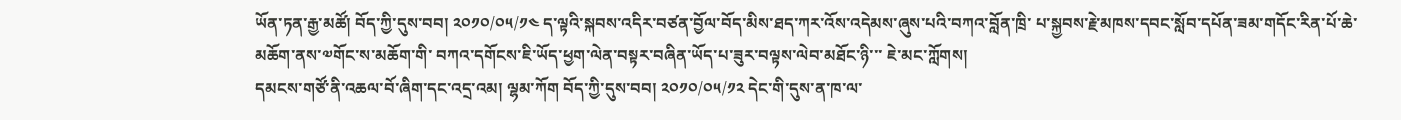ཡོན་ཏན་རྒྱ་མཚོ། བོད་ཀྱི་དུས་བབ། ༢༠༡༠/༠༥/༡༤ ད་ལྟའི་སྐབས་འདིར་བཙན་བྱོལ་བོད་མིས་ཐད་ཀར་འོས་འདེམས་ཞུས་པའི་བཀའ་བློན་ཁྲི་ པ་སྐྱབས་རྗེ་མཁས་དབང་སློབ་དཔོན་ཟམ་གདོང་རིན་པོ་ཆེ་མཆོག་ནས་༧གོང་ས་མཆོག་གི་ བཀའ་དགོངས་ཇི་ཡོད་ཕྱག་ལེན་བསྟར་བཞིན་ཡོད་པ་ཟུར་བལྟས་ལེབ་མཐོང་ཉི་་་ ཇེ་མང་ཀློགས།
དམངས་གཙོ་ནི་འཆལ་བོ་ཞིག་དང་འདྲ་འམ། ལྷམ་ཀོག བོད་ཀྱི་དུས་བབ། ༢༠༡༠/༠༥/༡༢ དེང་གི་དུས་ན་ཁ་ལ་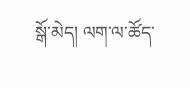སྒོ་མེད། ལག་ལ་ཚོད་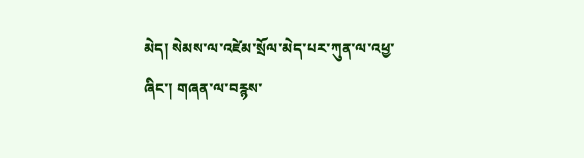མེད། སེམས་ལ་འཛེམ་སྲོལ་མེད་པར་ཀུན་ལ་འཕྱ་ཞིང་། གཞན་ལ་བརྙས་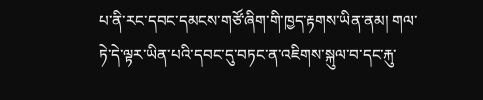པ་ནི་རང་དབང་དམངས་གཙོ་ཞིག་གི་ཁྱད་རྟགས་ཡིན་ནམ། གལ་ཏེ་དེ་ལྟར་ཡིན་པའི་དབང་དུ་བཏང་ན་འཇིགས་སྐུལ་བ་དང་རྐུ་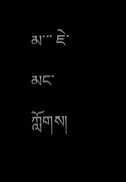མ་་་ ཇེ་མང་ཀློགས།